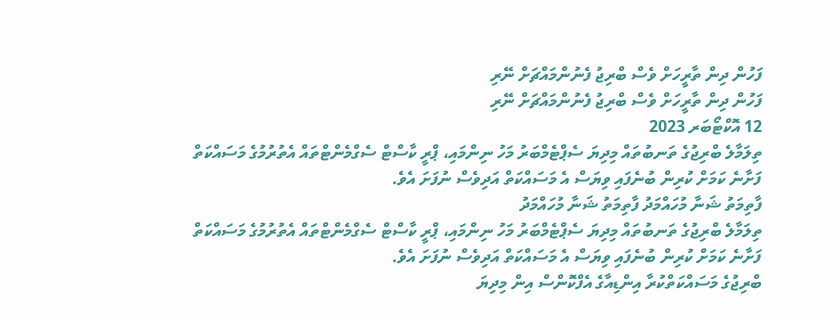ފަހުން ދިން ތާރީހަށް ވެސް ބްރިޖު ފެނުންމައްޗަށް ނޭރި
ފަހުން ދިން ތާރީހަށް ވެސް ބްރިޖު ފެނުންމައްޗަށް ނޭރި
12 އޮކްޓޯބަރ 2023
ތިލަމާލެ ބްރިޖުގެ ތަނބުތައް މިދިޔަ ސެޕްޓެމްބަރު މަހު ނިންމައި، ޕްރީ ކާސްޓް ސެގްމެންޓްތައް އެތުރުމުގެ މަސައްކަތް ފަށާނެ ކަމަށް ކުރިން ބުނެފައި ވިޔަސް އެ މަސައްކަތް އަދިވެސް ނުފަށަ އެވެ.
ފާތިމަތު ޝަނާ މުހައްމަދު ފާތިމަތު ޝަނާ މުހައްމަދު
ތިލަމާލެ ބްރިޖުގެ ތަނބުތައް މިދިޔަ ސެޕްޓެމްބަރު މަހު ނިންމައި، ޕްރީ ކާސްޓް ސެގްމެންޓްތައް އެތުރުމުގެ މަސައްކަތް ފަށާނެ ކަމަށް ކުރިން ބުނެފައި ވިޔަސް އެ މަސައްކަތް އަދިވެސް ނުފަށަ އެވެ.
ބްރިޖުގެ މަސައްކަތްކުރާ އިންޑިއާގެ އެފްކޮންސް އިން މިދިޔަ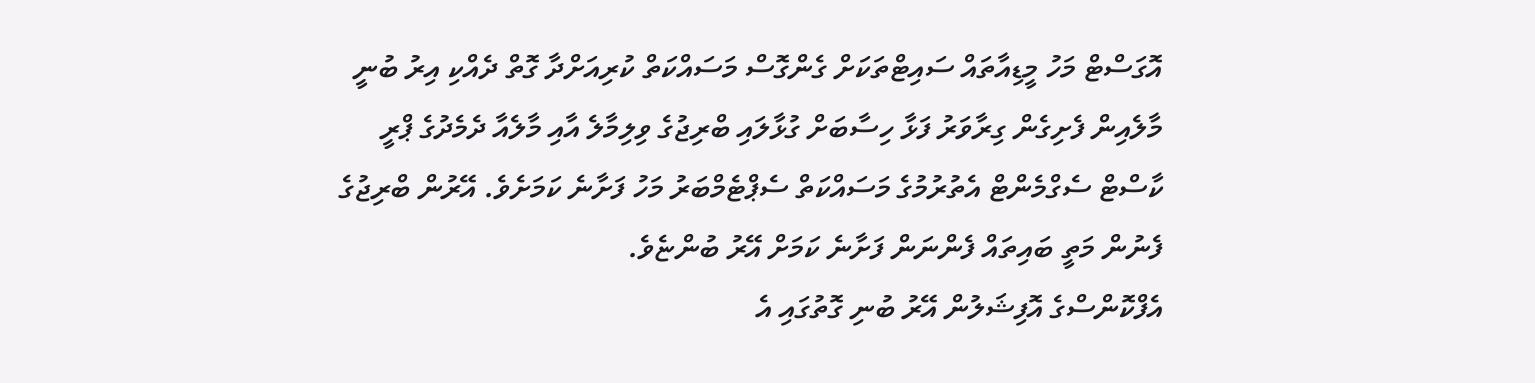އޮގަސްޓް މަހު މީޑިއާތައް ސައިޓްތަކަށް ގެންގޮސް މަސައްކަތް ކުރިއަށްދާ ގޮތް ދެއްކި އިރު ބުނީ މާލެއިން ފެށިގެން ގިރާވަރު ފަޅާ ހިސާބަށް ގުޅާލައި ބްރިޖުގެ ވިލިމާލެ އާއި މާލެއާ ދެމެދުގެ ޕްރީ ކާސްޓް ސެގްމެންޓް އެތުރުމުގެ މަސައްކަތް ސެޕްޓެމްބަރު މަހު ފަށާނެ ކަމަށެވެ. އޭރުން ބްރިޖުގެ ފެނުން މަތީ ބައިތައް ފެންނަން ފަށާނެ ކަމަށް އޭރު ބުންޏެވެ.
އެފްކޮންސްގެ އޮފިޝަލުން އޭރު ބުނި ގޮތުގައި އެ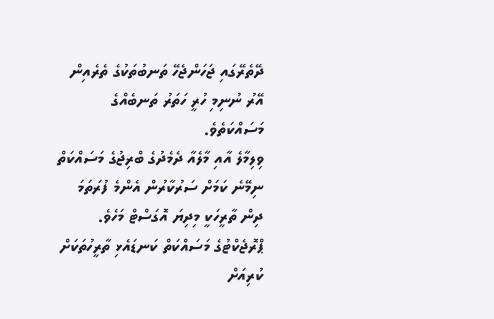ދޭތެރޭގައި ޖަހަންޖެހޭ ތަނބުތަކުގެ ތެރެއިން އޭރު ނުނިމި ހުރީ ހަތަރު ތަނބެއްގެ މަސައްކަތެވެ.
ވިލިމާލެ އާއި މާލެއާ ދެމެދުގެ ބްރިޖުގެ މަސައްކަތް ނިމޭނެ ކަމަށް ސަރުކާރުން އެންމެ ފުރަތަމަ ދިން ތާރީހަކީ މިދިޔަ އޮގަސްޓް މަހެވެ. ޕްރޮޖެކްޓުގެ މަސައްކަތް ކަނޑައެޅި ތާރީހުތަކަށް ކުރިއަށް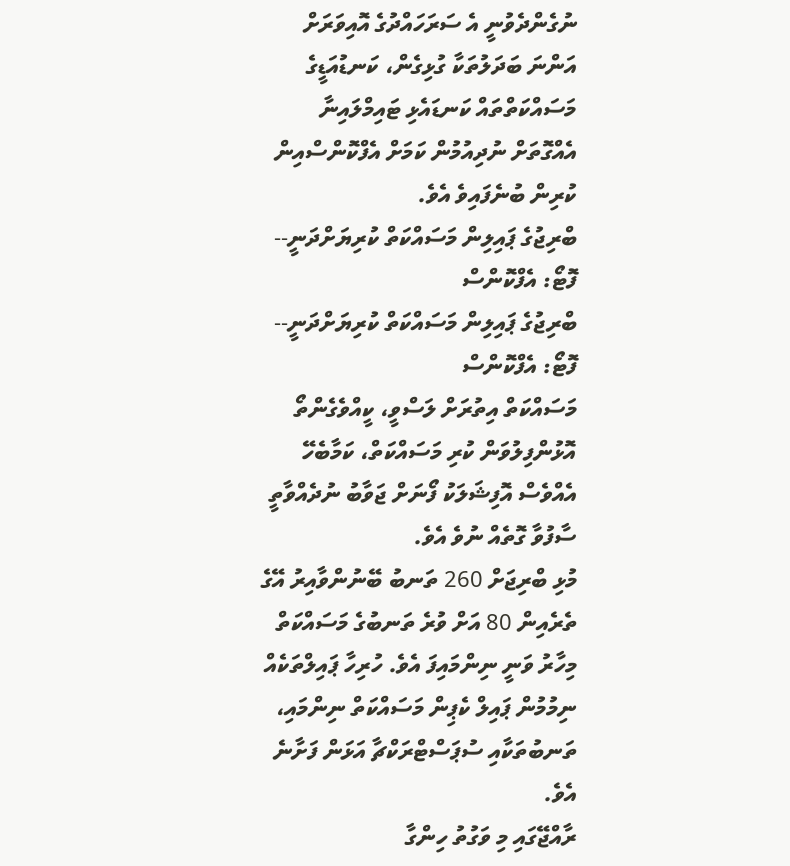ނުގެންދެވުނީ އެ ސަރަހައްދުގެ އޮއިވަރަށް އަންނަ ބަދަލުތަކާ ގުޅިގެން، ކަނޑުއަޑީގެ މަސައްކަތްތައް ކަނޑައެޅި ޓައިމްލައިނާ އެއްގޮތަށް ނުދިއުމުން ކަމަށް އެފްކޮންސްއިން ކުރިން ބުނެފައިވެ އެވެ.
ބްރިޖުގެ ޕައިލިން މަސައްކަތް ކުރިޔަށްދަނީ-- ފޮޓޯ: އެފްކޮންސް
ބްރިޖުގެ ޕައިލިން މަސައްކަތް ކުރިޔަށްދަނީ-- ފޮޓޯ: އެފްކޮންސް
މަސައްކަތް އިތުރަށް ލަސްވީ، ކީއްވެގެންތޯ އޮޅުންފިލުވަން ކުރި މަސައްކަތް، ކަމާބެހޭ އެއްވެސް އޮފިޝަލަކު ފޯނަށް ޖަވާބު ނުދެއްވާތީ ސާފުވާ ގޮތެއް ނުވެ އެވެ.
މުޅި ބްރިޖަށް 260 ތަނބު ބޭނުންވާއިރު އޭގެ ތެރެއިން 80 އަށް ވުރެ ތަނބުގެ މަސައްކަތް މިހާރު ވަނީ ނިންމައިފަ އެވެ. ހުރިހާ ޕައިލްތަކެއް ނިމުމުން ޕައިލް ކެޕިން މަސައްކަތް ނިންމައި، ތަނބުތަކާއި ސުޕަސްޓްރަކްޗާ އަޅަން ފަށާނެ އެވެ.
ރާއްޖޭގައި މި ވަގުތު ހިންގާ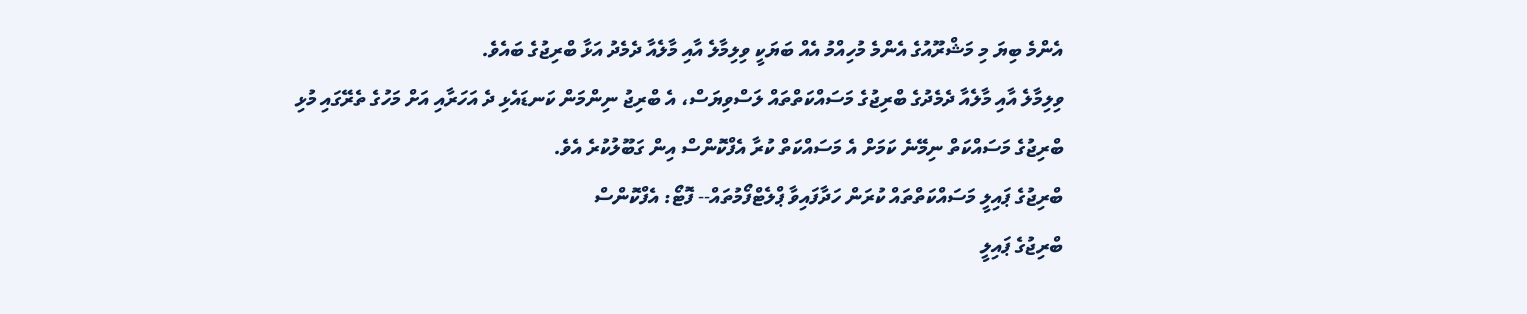އެންމެ ބިޔަ މި މަޝްރޫއުގެ އެންމެ މުހިއްމު އެއް ބަޔަކީ ވިލިމާލެ އާއި މާލެއާ ދެމެދު އަޅާ ބްރިޖުގެ ބައެވެ.
ވިލިމާލެ އާއި މާލެއާ ދެމެދުގެ ބްރިޖުގެ މަސައްކަތްތައް ލަސްވިޔަސް، އެ ބްރިޖު ނިންމަން ކަނޑައެޅި ދެ އަހަރާއި އަށް މަހުގެ ތެރޭގައި މުޅި ބްރިޖުގެ މަސައްކަތް ނިމޭނެ ކަމަށް އެ މަސައްކަތް ކުރާ އެފްކޮންސް އިން ގަބޫލުކުރެ އެވެ.
ބްރިޖުގެ ޕައިލީ މަސައްކަތްތައް ކުރަން ހަދާފައިވާ ޕްލެޓްފޯމުތައް-- ފޮޓޯ: އެފްކޮންސް
ބްރިޖުގެ ޕައިލީ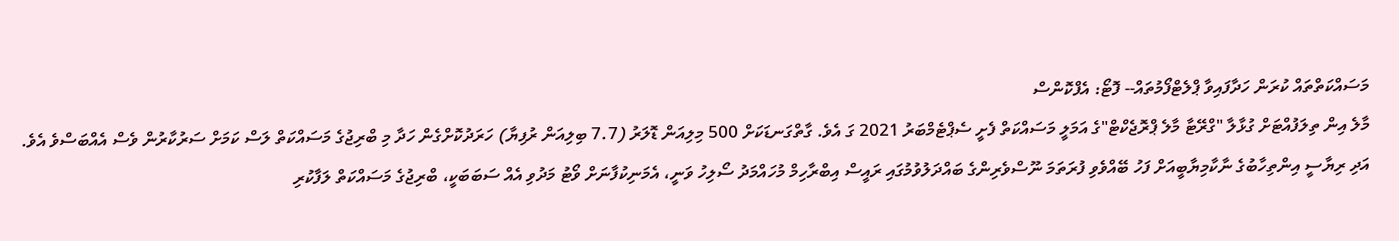މަސައްކަތްތައް ކުރަން ހަދާފައިވާ ޕްލެޓްފޯމުތައް-- ފޮޓޯ: އެފްކޮންސް
މާލެ އިން ތިލަފުއްޓަށް ގުޅާލާ "ގްރޭޓާ މާލެ ޕްރޮޖެކްޓް"ގެ އަމަލީ މަސައްކަތް ފެށީ ސެޕްޓެމްބަރު 2021 ގަ އެވެ. ގާތްގަނޑަކަށް 500 މިލިއަން ޑޮލަރު (7.7 ބިލިއަން ރުފިޔާ) ހަރަދުކޮށްގެން ހަދާ މި ބްރިޖުގެ މަސައްކަތް ލަސް ކަމަށް ސަރުކާރުން ވެސް އެއްބަސްވެ އެވެ. އަދި ރިޔާސީ އިންތިހާބުގެ ނާކާމިޔާބީއަށް ފަހު ބޭއްވެވި ފުރަތަމަ ނޫސްވެރިންގެ ބައްދަލުވުމުގައި ރައީސް އިބްރާހިމް މުހައްމަދު ސޯލިހު ވަނީ، އެމަނިކުފާނަށް ވޯޓު މަދުވި އެއް ސަބަބަކީ، ބްރިޖުގެ މަސައްކަތް ލަފާކުރި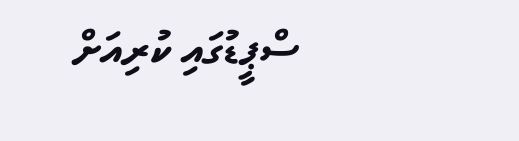ސްޕީޑުގައި ކުރިއަށް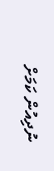ނުދިއުން ކަމަށް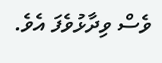ވެސް ވިދާޅުވެފަ އެވެ.